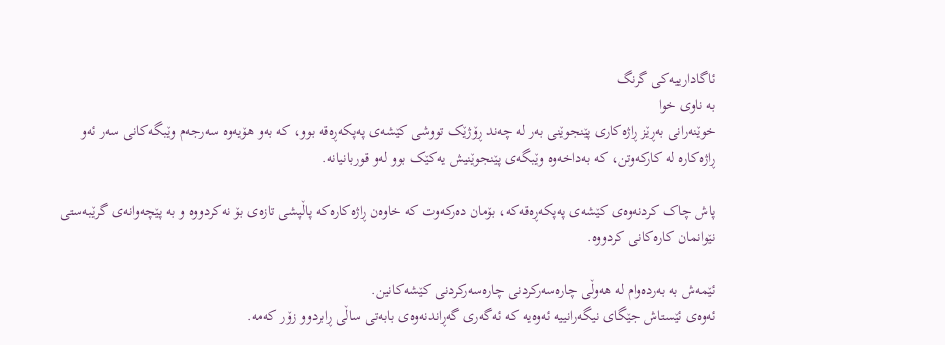ئاگادارییه‌کی گرنگ
به‌ ناوی خوا
خوێنه‌رانی به‌ڕێز ڕاژه‌کاری پێنجوێنی به‌ر له‌ چه‌ند ڕۆژێک تووشی کێشه‌ی په‌پکه‌ڕه‌قه‌ بوو، که‌ به‌و هۆیه‌وه‌ سه‌رجه‌م وێبگه‌کانی سه‌ر ئه‌و ڕاژه‌کاره‌ له‌ کارکه‌وتن، که‌ به‌داخه‌وه‌ وێبگه‌ی پێنجوێنیش یه‌کێک بوو له‌و قوربانیانه‌.

پاش چاک کردنه‌وه‌ی کێشه‌ی په‌پکه‌ڕه‌قه‌که‌، بۆمان ده‌رکه‌وت که‌ خاوه‌ن ڕاژه‌کاره‌که‌ پاڵپشی تازه‌ی بۆ نه‌کردووه‌ و به‌ پێچه‌وانه‌ی گرێبه‌ستی نێوانمان کاره‌کانی کردووه‌.

ئێمه‌ش به‌ به‌رده‌وام له‌ هه‌وڵی چاره‌سه‌رکردنی چاره‌سه‌رکردنی کێشه‌کانین.
ئه‌وه‌ی ئێستاش جێگای نیگه‌رانییه‌ ئه‌وه‌یه‌ که‌ ئه‌گه‌ری گه‌ڕاندنه‌وه‌ی بابه‌تی ساڵی ڕابردوو زۆر که‌مه‌.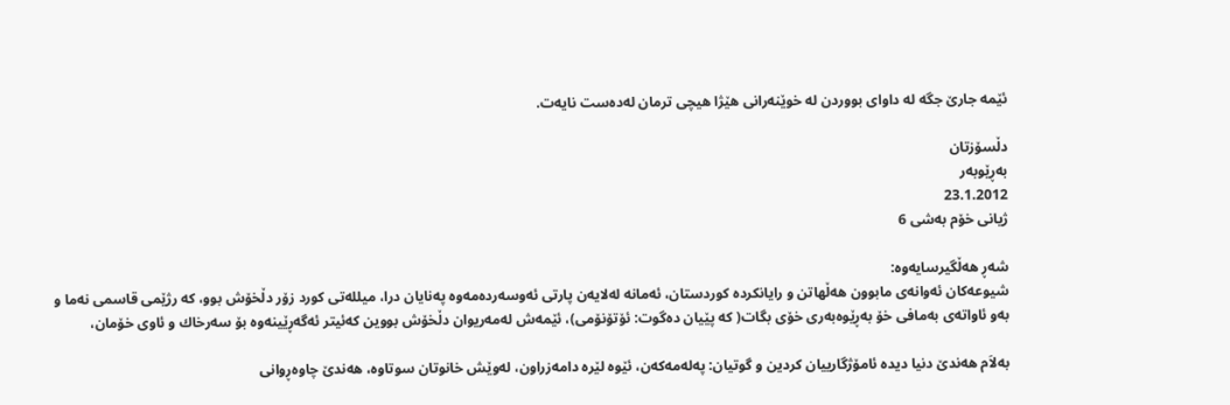ئێمه‌ جارێ جگه‌ له‌ داوای بووردن له‌ خوێنه‌رانی هێژا هیچی ترمان له‌ده‌ست نایه‌ت.

دڵسۆزتان
به‌ڕێوبه‌ر
23.1.2012
ژیانی خۆم به‌شی 6

شه‌ڕ هه‌ڵگیرسایه‌وه‌:
شیوعه‌كان ئه‌وانه‌ى مابوون هه‌ڵهاتن و رایانكرده‌ كوردستان، ئه‌مانه‌ له‌لایه‌ن پارتى ئه‌وسه‌رده‌مه‌وه‌ په‌نایان درا، میلله‌تى كورد زۆر دڵخۆش بوو، كه ‌رژێمى قاسمى نه‌ما و به‌و ئاواته‌ى به‌مافى خۆ به‌ڕێوه‌به‌رى خۆى بگات( كه‌ پێیان ده‌گوت: ئۆتۆنۆمى)، ئێمه‌ش له‌مه‌ریوان دڵخۆش بووین كه‌ئیتر ئه‌گه‌ڕێینه‌وه‌ بۆ سه‌رخاك و ئاوى خۆمان،

به‌لاَم هه‌ندێ دنیا دیده‌ ئامۆژگارییان كردین و گوتیان: په‌له‌مه‌كه‌ن، ئێوه‌ لێره‌ دامه‌زراون، له‌وێش خانوتان سوتاوه‌، هه‌ندێ چاوه‌ڕوانى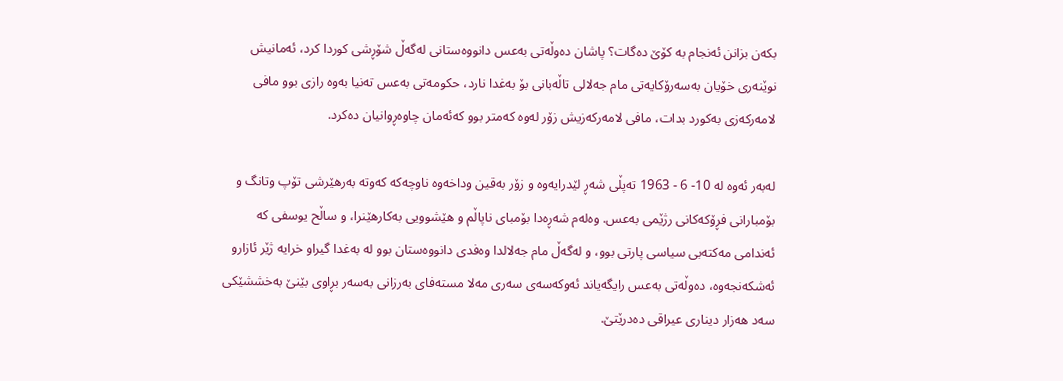بكه‌ن بزانن ئه‌نجام به‌ كۆێ ده‌گات؟ پاشان ده‌وڵه‌تى به‌عس دانووه‌ستانى له‌گه‌ڵ شۆڕشى كوردا كرد، ئه‌مانیش نوێنه‌رى خۆیان به‌سه‌رۆكایه‌تى مام جه‌لالى تاڵه‌بانى بۆ به‌غدا نارد، حكومه‌تى به‌عس ته‌نیا به‌وه‌ رازى بوو مافى لامه‌ركه‌زى به‌كورد بدات، مافى لامه‌ركه‌زیش زۆر له‌وه‌ كه‌متر بوو كه‌ئه‌مان چاوه‌ڕوانیان ده‌كرد.

له‌به‌ر ئه‌وه‌ له‌ 10- 6 - 1963 ته‌پڵى شه‌ڕ لێدرایه‌وه‌ و زۆر به‌قین وداخه‌وه‌ ناوچه‌كه‌ كه‌وته‌ به‌رهێرشى تۆپ وتانگ و بۆمبارانى فڕۆكه‌كانى رژێمى به‌عس. وه‌له‌م شه‌ڕه‌دا بۆمباى ناپاڵم و هێشوویى به‌كارهێنرا، و‌ ساڵح یوسفى كه‌ ئه‌ندامى مه‌كته‌بى سیاسى پارتى بوو، و له‌گه‌ڵ مام جه‌لالدا وه‌فدى دانووه‌ستان بوو له‌ به‌غدا گیراو خرایه‌ ژێر ئازارو ئه‌شكه‌نجه‌وه‌، ده‌وڵه‌تى به‌عس رايگه‌یاند ئه‌وكه‌سه‌ى سه‌رى مه‌لا مسته‌فاى به‌رزانى به‌سه‌ر بڕاوى بێنێ به‌خششێكى سه‌د هه‌زار دینارى عیراقى ده‌درێتێ.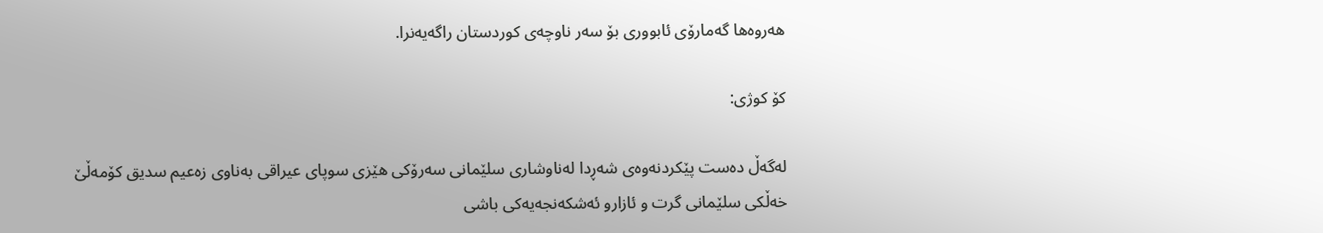هه‌روه‌ها گه‌مارۆى ئابوورى بۆ سه‌ر ناوچه‌ى كوردستان راگه‌یه‌نرا.

كۆ كوژى:

له‌گه‌ڵ ده‌ست پێكردنه‌وه‌ى شه‌ڕدا له‌ناوشارى سلێمانى سه‌رۆكى هێزى سوپاى عیراقى به‌ناوى زه‌عیم سدیق كۆمه‌ڵێ خه‌ڵكى سلێمانى گرت و ئازارو ئه‌شكه‌نجه‌یه‌كى باشى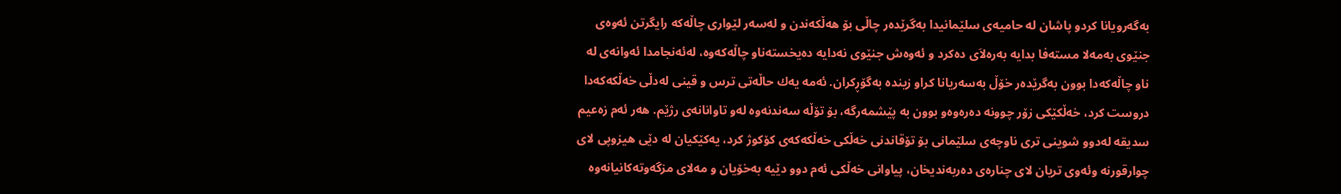به‌گه‌رویانا كردو پاشان له‌ حامیه‌ى سلێمانیدا به‌گرێده‌ر چاڵى بۆ هه‌ڵكه‌ندن و له‌سه‌ر لێوارى چاڵه‌كه‌ رایگرتن ئه‌وه‌ى جنێوى به‌مه‌لا مسته‌فا بدایه‌ به‌ره‌لاَى ده‌كرد و ئه‌وه‌ش جنێوى نه‌دایه‌ ده‌یخسته‌ناو چاڵه‌كه‌وه‌، له‌ئه‌نجامدا ئه‌وانه‌ى له‌ ناو چاڵه‌كه‌دا بوون به‌گرێده‌ر خۆڵ به‌سه‌ریانا كراو زینده‌ به‌گۆڕكران. ئه‌مه‌ یه‌ك حاڵه‌تى ترس و قینى له‌دڵى خه‌ڵكه‌كه‌دا دروست كرد، خه‌ڵكێكى زۆر چوونه‌ ده‌ره‌وه‌و بوون به‌ پێشمه‌رگه‌، بۆ تۆڵه‌ سه‌ندنه‌وه‌ له‌و تاوانانه‌ى رژێم. هه‌ر ئه‌م زه‌عیم سدیقه‌ له‌دوو شوینى ترى ناوچه‌ى سلێمانى بۆ تۆقاندنى خه‌ڵكى خه‌ڵكه‌كه‌ى كۆكوژ كرد، یه‌كێكیان له‌ دێى هیزوپى لاى چوارقورنه‌ وئه‌وى تریان لاى چناره‌ى ده‌ربه‌ندیخان، پیاوانى خه‌ڵكى ئه‌م دوو دێیه‌ به‌خۆیان و مه‌لاى مزگه‌وته‌كانیانه‌وه‌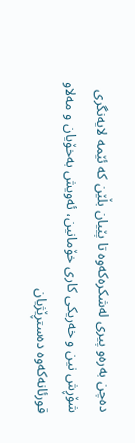ده‌چن به‌ره‌و پیرى له‌شكره‌كه‌وه‌ تا پێیان بڵێن كه‌ ئێمه‌ لایه‌نگرى شۆڕش نین و خه‌ریكى كارى خۆمانین، ئه‌ویش به‌خۆیان و مه‌لاو قورئانه‌كه‌وه‌ ده‌ستڕێژیان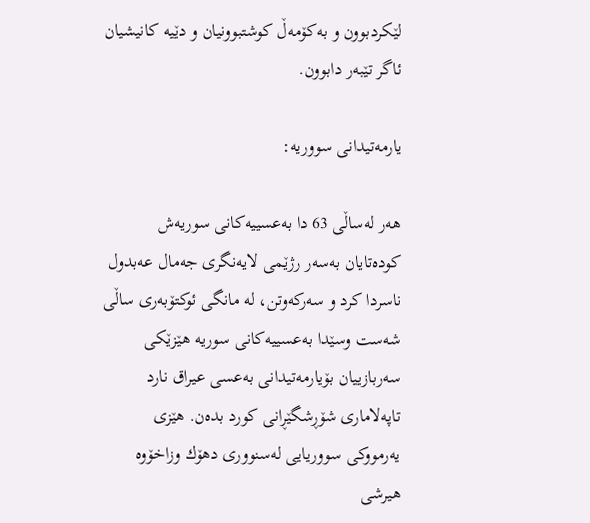لێكردبوون و به‌كۆمه‌ڵ كوشتبوونیان و دێیه‌ كانیشیان ئاگر تێبه‌ر دابوون.

یارمه‌تیدانى سووریه‌:

هه‌ر له‌ساڵى 63 دا به‌عسییه‌كانى سوریه‌ش كوده‌تایان به‌سه‌ر رژێمى لایه‌نگرى جه‌مال عه‌بدول ناسردا كرد و سه‌ركه‌وتن، له‌ مانگى ئوكتۆبه‌رى ساڵى شه‌ست وسێدا به‌عسییه‌كانى سوریه‌ هێزێكى سه‌ربازییان بۆیارمه‌تیدانى به‌عسى عیراق نارد تاپه‌لامارى شۆڕشگێڕانى كورد بده‌ن. هێزى یه‌رمووكى سووریایى له‌سنوورى دهۆك وزاخۆوه‌ هیرشى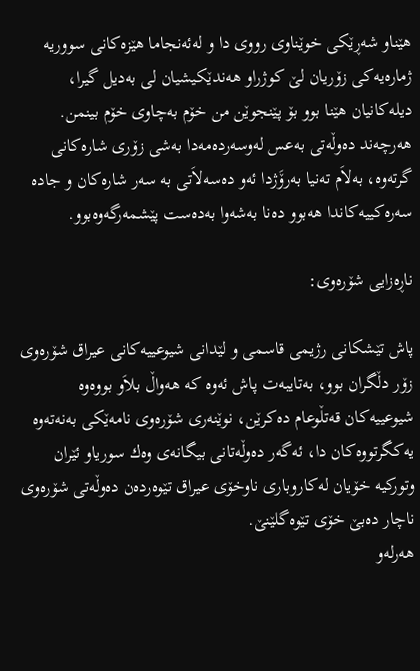هێناو شه‌ڕێكى خوێناوى رووی دا و له‌ئه‌نجاما هێزه‌كانى سووریه‌ ژماره‌یه‌كى زۆریان لێ كوژراو هه‌ندێكیشیان لى به‌دیل گیرا، دیله‌كانیان هێنا بوو بۆ پێنجوێن من خۆم به‌چاوى خۆم بینمن.
هه‌رچه‌ند ده‌وڵه‌تى به‌عس له‌وسه‌رده‌مه‌دا به‌شى زۆرى شاره‌كانى گرته‌وه‌، به‌لاَم ته‌نیا به‌رۆَژدا ئه‌و ده‌سه‌لاَتى به‌ سه‌ر شاره‌كان و جاده‌ سه‌ره‌كییه‌كاندا هه‌بوو ده‌نا به‌شه‌وا به‌ده‌ست پێشمه‌رگه‌وه‌بوو.

ناڕه‌زایى شۆره‌وى:

پاش تێشكانى رژیمى قاسمى و لێدانى شیوعییه‌كانى عیراق شۆره‌وى زۆر دڵگران بوو، به‌تایبه‌ت پاش ئه‌وه‌ كه‌ هه‌واڵ بلاَو بووه‌وه‌ شیوعییه‌كان قه‌تڵوعام ده‌كرێن، نوێنه‌رى شۆره‌وى نامه‌ێكى به‌نه‌ته‌وه‌ یه‌كگرتووه‌كان دا، ئه‌گه‌ر ده‌وڵه‌تانى بیگانه‌ى وه‌ك سوریاو ئێران وتوركیه‌ خۆیان له‌كاروبارى ناوخۆى عیراق تێوه‌رده‌ن ده‌وڵه‌تى شۆره‌وى ناچار ده‌بێ خۆى تێوه‌گلێنێ.
هه‌رله‌و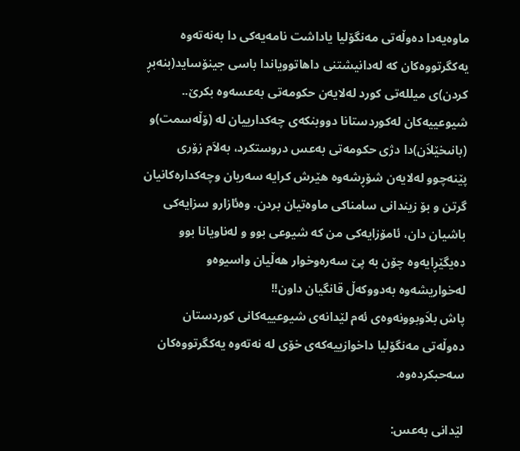ماوه‌یه‌دا ده‌وڵه‌تى مه‌نگۆلیا یاداشت نامه‌یه‌كى دا به‌نه‌ته‌وه‌ یه‌كگرتووه‌كان كه‌ له‌دانیشتنى داهاتوویاندا باسى جینۆساید(بنه‌بڕ كردن)ى میلله‌تى كورد له‌لایه‌ن حكومه‌تى به‌عسه‌وه‌ بكرێ..
شیوعییه‌كان له‌كوردستانا دووبنكه‌ى چه‌كدارییان له‌ (ۆڵه‌سمت)و (بانىخێلاَن)دا دژى حكومه‌تى به‌عس دروستكرد، به‌لاَم زۆرى پێنه‌چوو له‌لایه‌ن شۆڕشه‌وه‌ هێرش كرایه‌ سه‌ریان وچه‌كداره‌كانیان گرتن و بۆ زیندانى سامناكى ماوه‌تیان بردن. وه‌ئازارو سزایه‌كى باشیان دان، ئامۆزایه‌كى من كه‌ شیوعى بوو و له‌ناویانا بوو ده‌یگێڕایه‌وه‌ چۆن به‌ پێ سه‌ره‌وخوار هه‌ڵیان واسیوه‌و له‌خواریشه‌وه‌ به‌دووكه‌ڵ قانگیان داون!!
پاش بلاَوبوونه‌وه‌ى ئه‌م لێدانه‌ى شیوعییه‌كانى كوردستان ده‌وڵه‌تى مه‌نگۆلیا داخوازییه‌كه‌ى خۆى له‌ نه‌ته‌وه‌ یه‌كگرتووه‌كان سه‌حبكرده‌وه‌.

لێدانى به‌عس: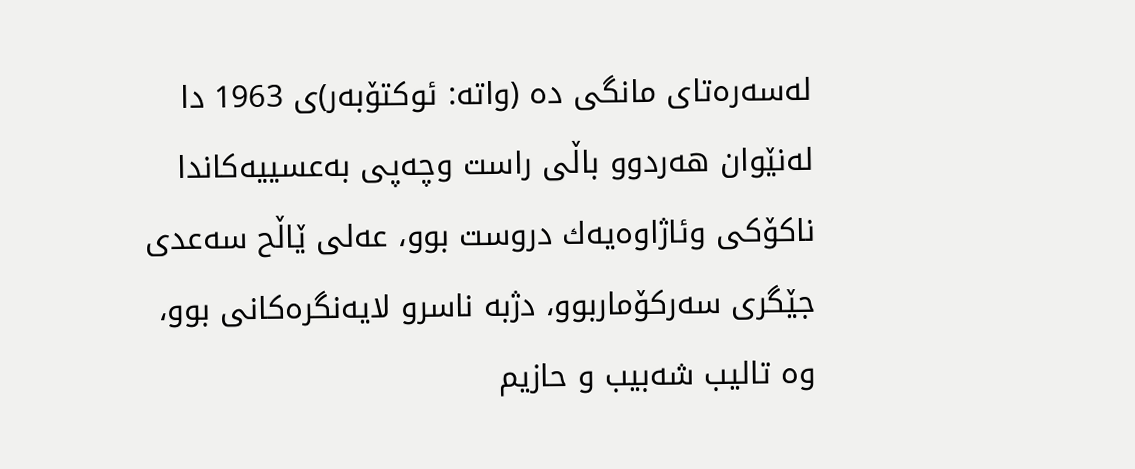له‌سه‌ره‌تاى مانگى ده‌ (واته‌: ئوكتۆبه‌ر)ى 1963 دا له‌نێوان هه‌ردوو باڵى راست وچه‌پى به‌عسییه‌كاندا ناكۆكى وئاژاوه‌یه‌ك دروست بوو، عه‌لى ێاڵح سه‌عدى جێگرى سه‌ركۆماربوو، دژبه‌ ناسرو لایه‌نگره‌كانى بوو، وه‌ تالیب شه‌بیب و حازیم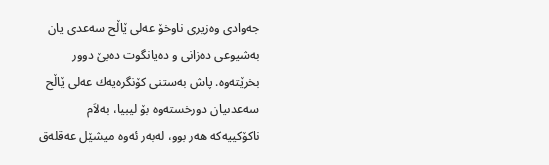جه‌وادى وه‌زیرى ناوخۆ عه‌لى ێاڵح سه‌عدى یان به‌شیوعى ده‌زانى و ده‌یانگوت ده‌بێ دوور بخرێته‌وه‌. پاش به‌ستنى كۆنگره‌یه‌ك عه‌لى ێاڵح سه‌عدىیان دورخسته‌وه‌ بۆ لیبیا، به‌لاَم ناكۆكییه‌كه‌ هه‌ر بوو، له‌به‌ر ئه‌وه‌ میشێل عه‌قله‌ق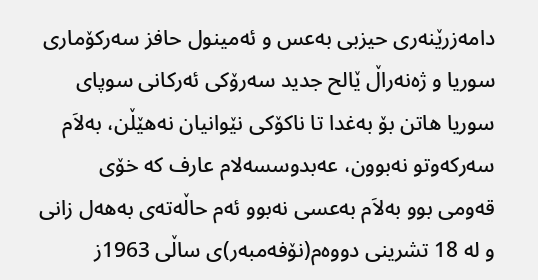دامه‌زرێنه‌رى حیزبى به‌عس و ئه‌مینول حافز سه‌ركۆمارى سوریا و ژه‌نه‌راڵ ێالح جدید سه‌رۆكى ئه‌ركانى سوپاى سوریا هاتن بۆ به‌غدا تا ناكۆكى نێوانیان نه‌هێڵن، به‌لاَم سه‌ركه‌وتو نه‌بوون، عه‌بدوسسه‌لام عارف كه‌ خۆى قه‌ومى بوو به‌لاَم به‌عسى نه‌بوو ئه‌م حاڵه‌ته‌ى به‌هه‌ل زانى و له‌ 18 تشرینى دووه‌م(نۆفه‌مبه‌ر)ى ساڵى 1963ز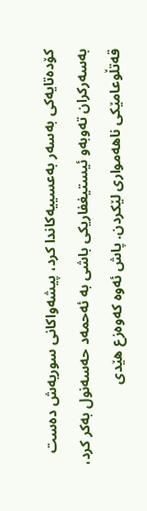كۆده‌تایه‌كى به‌سه‌ر به‌عسییه‌كاندا كرد، پیشه‌واكانى سوریه‌ش ده‌ست به‌سه‌ركران ته‌وبه‌و ئیستیغفاریكى باشى به‌ ئه‌حمه‌د حه‌سه‌نول به‌كر كرد، قه‌تڵوعامێكى ناهه‌موارى لێكردن. پاش ئه‌وه‌ كه‌وه‌زع هێدى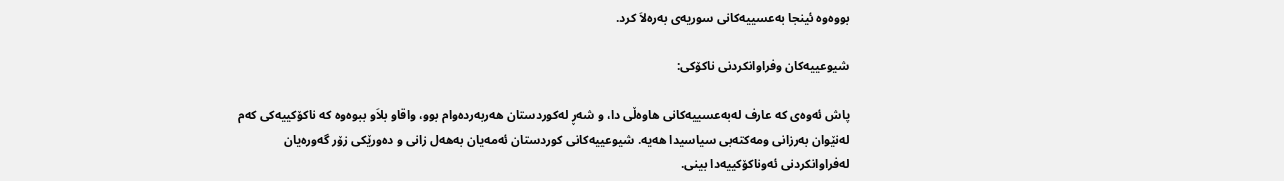بووه‌وه‌ ئینجا به‌عسییه‌كانى سوریه‌ى به‌ره‌لاَ كرد.

شیوعییه‌كان وفراوانكردنى ناكۆكى:

پاش ئه‌وه‌ى كه‌ عارف له‌به‌عسییه‌كانى هاوه‌ڵى دا، و شه‌ڕ له‌كوردستان هه‌ربه‌رده‌وام بوو، واقاو بلاَو ببوه‌وه‌ كه‌ ناكۆكییه‌كى كه‌م له‌نێوان به‌رزانى ومه‌كته‌بى سیاسیدا هه‌یه‌. شیوعییه‌كانى كوردستان ئه‌مه‌یان به‌هه‌ل زانى و ده‌ورێكى زۆر گه‌وره‌یان له‌فراوانكردنى ئه‌وناكۆكییه‌دا بینى.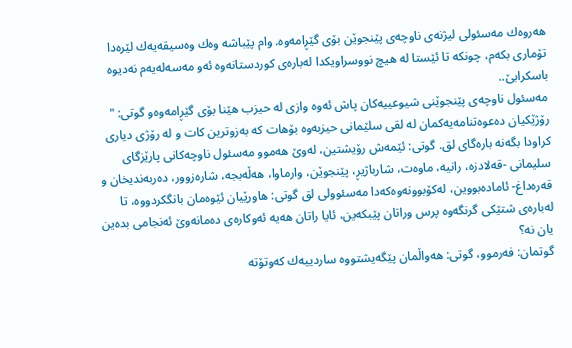هه‌روه‌ك مه‌سئولى لیژنه‌ى ناوچه‌ى پێنجوێن بۆى گێڕامه‌وه‌. وام پێباشه‌ وه‌ك وه‌سیقه‌یه‌ك لێره‌دا تۆمارى بكه‌م، چونكه‌ تا ئێستا له‌ هیچ نووسراویكدا له‌باره‌ى كوردستانه‌وه‌ ئه‌و مه‌سه‌له‌یه‌م نه‌دیوه‌ باسكرابێ..
مه‌سئول ناوچه‌ى پێنجوێنى شیوعییه‌كان پاش ئه‌وه‌ وازى له‌ حیزب هێنا بۆى گێڕامه‌وه‌و گوتى: " رۆژێكیان ده‌عوه‌تنامه‌یه‌كمان له‌ لقى سلێمانى حیزبه‌وه‌ بۆهات كه‌ به‌زوترین كات و له‌ رۆژى دیاری كراودا بگه‌نه‌ باره‌گاى لق. گوتى: ئێمه‌ش رۆیشتین، له‌وێ هه‌موو مه‌سئول ناوچه‌كانى پارێزگاى سلیمانى -قه‌لادزه‌، رانیه‌، ماوه‌ت، شارباژیڕ، پێنجوێن، وارماوا، هه‌ڵه‌بجه‌، شاره‌زوور، ده‌ربه‌ندیخان و قه‌ره‌داغ- ئاماده‌بووین، له‌كۆبوونه‌وه‌كه‌دا مه‌سئوولى لق گوتى: هاورێیان ئێوه‌مان بانگكردووه‌، تا له‌باره‌ى شتێكى گرنگه‌وه‌ پرس وراتان پێبكه‌ین، ئایا راتان هه‌یه‌ ئه‌وكاره‌ى ده‌مانه‌وێ ئه‌نجامى بده‌ین یان نه‌؟
گوتمان: فه‌رموو، گوتى: هه‌واڵمان پێگه‌یشتووه‌ ساردییه‌ك كه‌وتۆته‌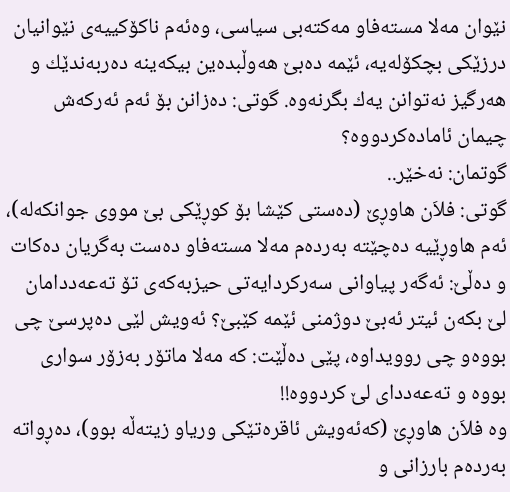نێوان مه‌لا مسته‌فاو مه‌كته‌بى سیاسی، وه‌ئه‌م ناكۆكییه‌ى نێوانیان درزێكى بچكۆله‌یه‌، ئێمه‌ ده‌بێ هه‌وڵبده‌ین بیكه‌ینه‌ ده‌ربه‌ندێك و هه‌رگیز نه‌توانن یه‌ك بگرنه‌وه‌. گوتى: ده‌زانن بۆ ئه‌م ئه‌ركه‌ش چیمان ئاماده‌كردووه‌؟
گوتمان: نه‌خێر..
گوتى: فلاَن هاوڕێ (ده‌ستى كێشا بۆ كوڕێكى بێ مووى جوانكه‌له‌)، ئه‌م هاوڕێیه‌ ده‌چێته‌ به‌رده‌م مه‌لا مسته‌فاو ده‌ست به‌گریان ده‌كات و ده‌ڵێ: ئه‌گه‌ر پیاوانى سه‌ركردایه‌تى حیزبه‌كه‌ى تۆ ته‌عه‌ددامان لێ بكه‌ن ئیتر ئه‌بێ دوژمنى ئێمه‌ كێبێ؟ ئه‌ویش لێى ده‌پرسێ چى بووه‌و چى روویداوه‌، پێى ده‌ڵێت: كه‌ مه‌لا ماتۆر به‌زۆر سوارى بووه‌ و ته‌عه‌دداى لێ كردووه‌!!
وه‌ فلاَن هاوڕێ (كه‌ئه‌ویش ئاقره‌تێكى وریاو زیته‌ڵه‌ بوو)، ده‌ڕواته‌ به‌رده‌م بارزانى و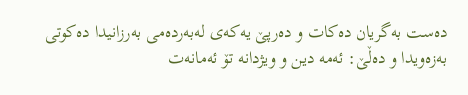ده‌ست به‌گریان ده‌كات و ده‌رپێ یه‌كه‌ى له‌به‌رده‌مى به‌رزانیدا ده‌كوتى به‌زه‌ویدا و ده‌ڵێ: ئه‌مه‌ دین و ویژدانه‌ تۆ ئه‌مانه‌ت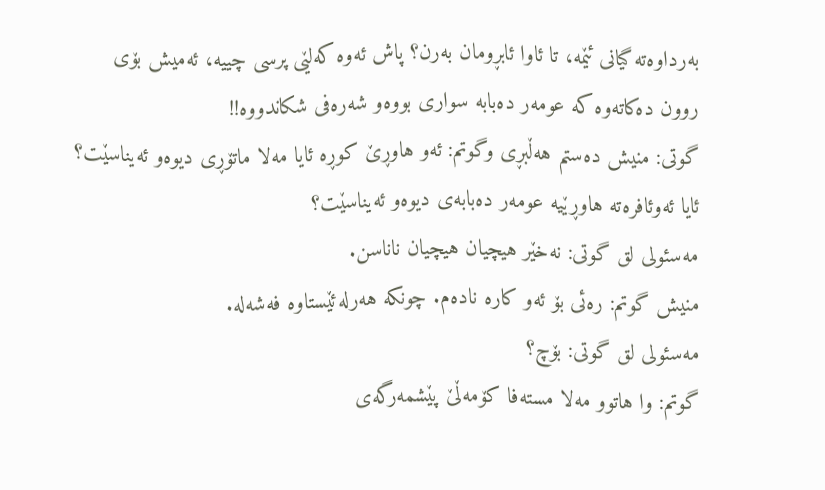به‌رداوه‌ته‌ گیانى ئێمه‌، تا ئاوا ئابڕومان به‌رن؟ پاش ئه‌وه‌ كه‌لێى پرسى چییه‌، ئه‌میش بۆى روون ده‌كاته‌وه‌ كه‌ عومه‌ر ده‌بابه‌ سوارى بووه‌و شه‌ره‌فى شكاندووه‌!!
گوتى: منیش ده‌ستم هه‌ڵبڕى وگوتم: ئه‌و هاوڕێ كوڕه‌ ئایا مه‌لا ماتۆڕى دیوه‌و ئه‌یناسێت؟ ئایا ئه‌وئافره‌ته‌ هاوڕێیه‌ عومه‌ر ده‌بابه‌ى دیوه‌و ئه‌یناسێت؟
مه‌سئولى لق گوتى: نه‌خێر هیچیان هیچیان ناناسن.
منیش گوتم: ره‌ئى بۆ ئه‌و كاره‌ ناده‌م. چونكه‌ هه‌رله‌ئێستاوه‌ فه‌شه‌له‌.
مه‌سئولى لق گوتى: بۆچ؟
گوتم: وا هاتوو مه‌لا مسته‌فا كۆمه‌ڵێ پێشمه‌رگه‌ى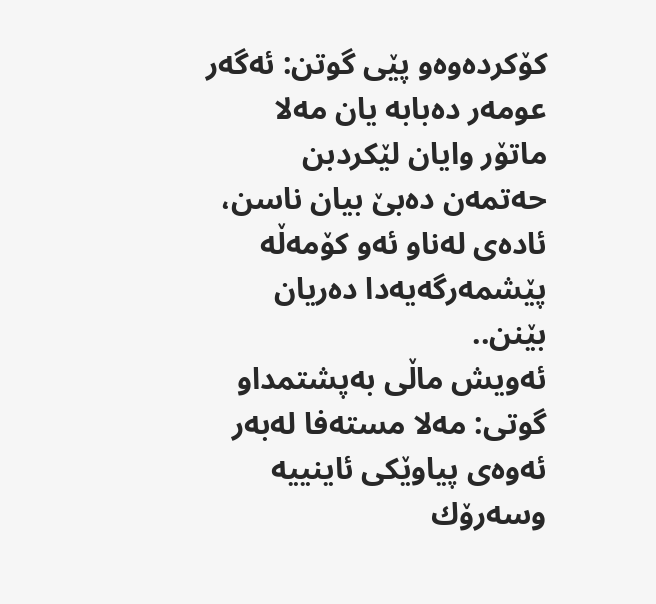كۆكرده‌وه‌و پێى گوتن: ئه‌گه‌ر عومه‌ر ده‌بابه‌ یان مه‌لا ماتۆر وایان لێكردبن حه‌تمه‌ن ده‌بێ بیان ناسن، ئاده‌ى له‌ناو ئه‌و كۆمه‌ڵه‌ پێشمه‌رگه‌یه‌دا ده‌ریان بێنن..
ئه‌ویش ماڵى به‌پشتمداو گوتى: مه‌لا مسته‌فا له‌به‌ر ئه‌وه‌ى پیاوێكى ئاینییه‌ وسه‌رۆك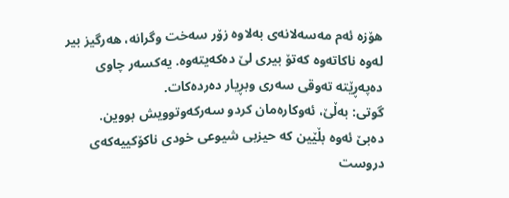هۆزه‌ ئه‌م مه‌سه‌لانه‌ى به‌لاوه‌ زۆر سه‌خت وگرانه‌، هه‌رگیز بیر له‌وه‌ ناكاته‌وه‌ كه‌تۆ بیرى لێ ده‌كه‌یته‌وه‌. یه‌كسه‌ر چاوى ده‌په‌ڕێته‌ ته‌وقى سه‌رى وبڕیار ده‌رده‌كات.
گوتى: به‌ڵێ، ئه‌وكاره‌مان كردو سه‌ركه‌وتوویش بووین.
ده‌بێ ئه‌وه‌ بڵێین كه‌ حیزبى شیوعى خودى ناكۆكییه‌كه‌ى دروست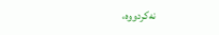نه‌كردووه‌،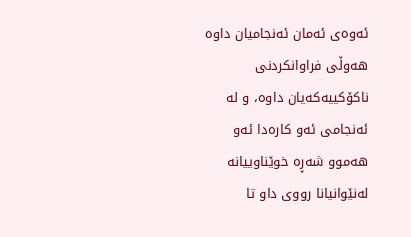ئه‌وه‌ى ئه‌مان ئه‌نجامیان داوه‌ هه‌وڵى فراوانكردنى ناكۆكییه‌كه‌یان داوه‌، و‌ له‌ ئه‌نجامى ئه‌و كاره‌دا ئه‌و هه‌موو شه‌ڕه‌ خوێناوییانه‌ له‌نێوانیانا رووی داو تا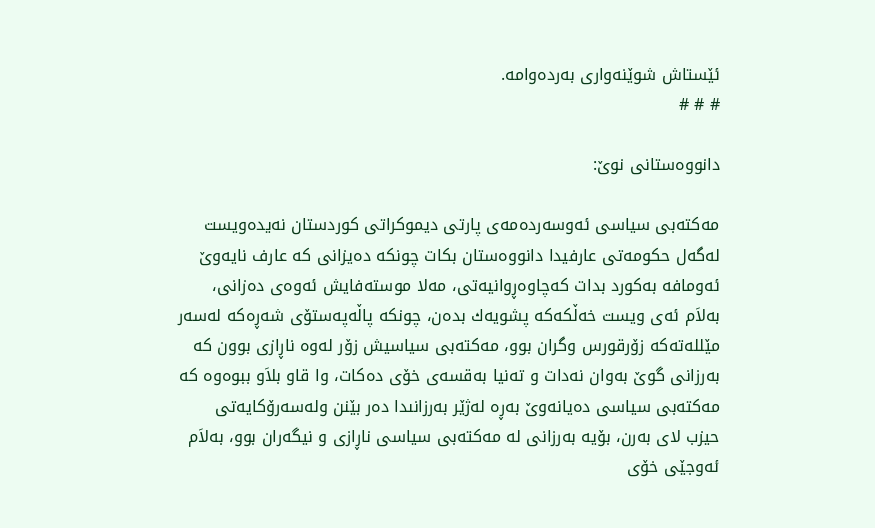ئێستاش شوێنه‌وارى به‌رده‌وامه‌.
# # #

دانووه‌ستانى نوێ:

مه‌كته‌بى سیاسى ئه‌وسه‌رده‌مه‌ى پارتى دیموكراتى كوردستان نه‌یده‌ویست له‌گه‌ل حكومه‌تى عارفیدا دانووه‌ستان بكات چونكه‌ ده‌یزانى كه‌ عارف نایه‌وێ ئه‌ومافه‌ به‌كورد بدات كه‌چاوه‌ڕوانیه‌تى، مه‌لا موسته‌فایش ئه‌وه‌ى ده‌زانى، به‌لاَم ئه‌ى ویست خه‌ڵكه‌كه‌ پشویه‌ك بده‌ن، چونكه‌ پاڵه‌په‌ستۆى شه‌ڕه‌كه‌ له‌سه‌ر مێلله‌ته‌كه‌ زۆرقورس وگران بوو، مه‌كته‌بى سیاسیش زۆر له‌وه‌ ناڕازى بوون كه‌ به‌رزانى گوێ به‌وان نه‌دات و ته‌نیا به‌قسه‌ى خۆى ده‌كات، وا قاو بلاَو ببوه‌وه‌ كه‌ مه‌كته‌بى سیاسى ده‌یانه‌وێ به‌ڕه‌ له‌ژێر به‌رزانىدا ده‌ر بێنن وله‌سه‌رۆكایه‌تى حیزب لاى به‌رن، بۆیه‌ به‌رزانى له‌ مه‌كته‌بى سیاسى ناڕازى و نیگه‌ران بوو، به‌لاَم ئه‌وجێى خۆى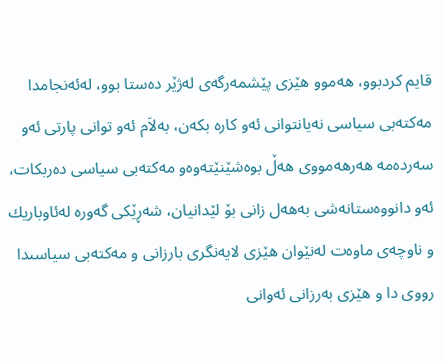قایم كردبوو، هه‌موو هێزى پێشمه‌رگه‌ى له‌ژێر ده‌ستا بوو، له‌ئه‌نجامدا مه‌كته‌بى سیاسى نه‌یانتوانى ئه‌و كاره‌ بكه‌ن، به‌لاَم ئه‌و توانى پارتى ئه‌و سه‌رده‌مه‌ هه‌رهه‌مووى هه‌ڵ بوه‌شێنێته‌وه‌و مه‌كته‌بى سیاسى ده‌ربكات، ئه‌و دانووه‌ستانه‌شى به‌هه‌ل زانى بۆ لێدانیان، شه‌ڕێكى گه‌وره‌ له‌ئاوباریك و ناوچه‌ى ماوه‌ت له‌نێوان هێزى لایه‌نگرى بارزانى و مه‌كته‌بى سیاسىدا رووی دا و هێزى به‌رزانى ئه‌وانى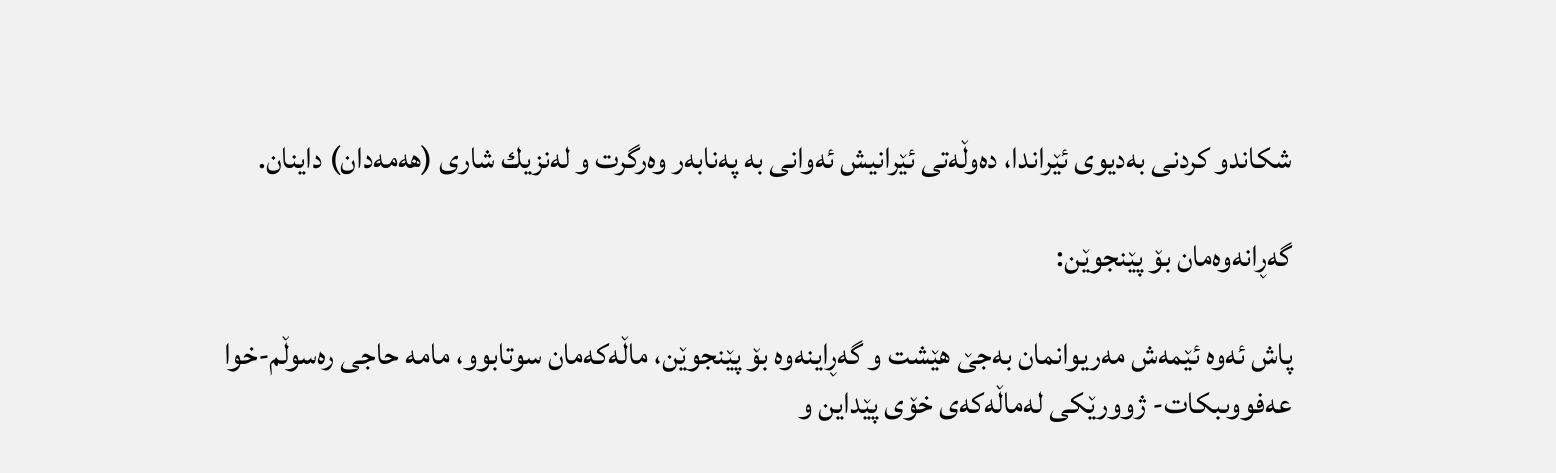شكاندو كردنى به‌دیوى ئێراندا، ده‌وڵه‌تى ئێرانیش ئه‌وانى به‌ په‌نابه‌ر وه‌رگرت و له‌نزیك شارى (هه‌مه‌دان) داینان.

گه‌ڕانه‌وه‌مان بۆ پێنجوێن:

پاش ئه‌وه‌ ئێمه‌ش مه‌ریوانمان به‌جێ هێشت و گه‌ڕاینه‌وه‌ بۆ پێنجوێن، ماڵه‌كه‌مان سوتابوو، مامه‌ حاجى ره‌سوڵم-خوا عه‌فووىبكات- ژوورێكى له‌ماڵه‌كه‌ى خۆى پێداین و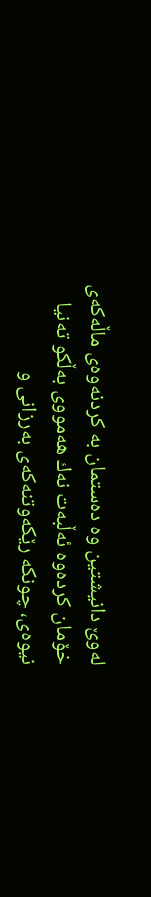له‌وێ دانیشتین وه‌ ده‌ستمان به‌ كردنه‌وه‌ى ماڵه‌كه‌ى خۆمان كرده‌وه‌ ئه‌ڵبه‌ت نه‌ك هه‌مووى به‌ڵكو ته‌نیا نیوه‌ى، چونكه‌ رێكه‌وتنه‌كه‌ى به‌رزانى و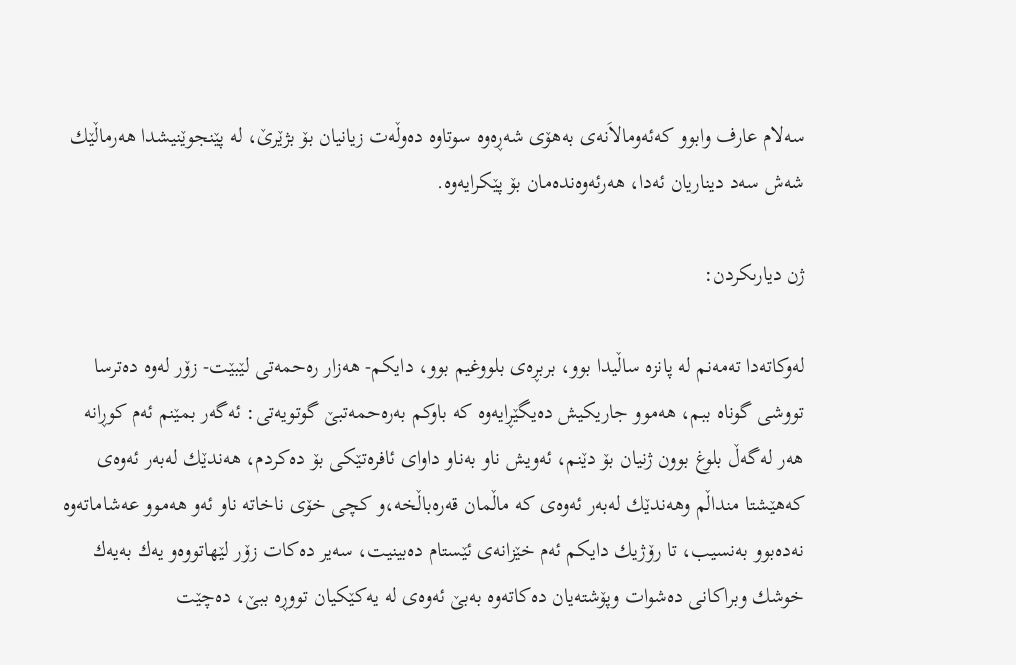سه‌لام عارف وابوو كه‌ئه‌ومالاَنه‌ى به‌هۆى شه‌ڕه‌وه‌ سوتاوه‌ ده‌وڵه‌ت زیانیان بۆ بژێرێ، له‌ پێنجوێنیشدا هه‌رماڵێك شه‌ش سه‌د دیناریان ئه‌دا، هه‌رئه‌وه‌نده‌مان بۆ پێكرایه‌وه‌.

ژن دیارىكردن:

له‌وكاته‌دا ته‌مه‌نم له‌ پانزه‌ ساڵیدا بوو، بربڕه‌ى بلووغیم بوو، دایكم- هه‌زار ره‌حمه‌تى لێبێت- زۆر له‌وه‌ ده‌ترسا تووشى گوناه ببم، هه‌موو جاریكیش ده‌یگێڕایه‌وه‌ كه‌ باوكم به‌ره‌حمه‌تبێ گوتویه‌تى: ئه‌گه‌ر بمێنم ئه‌م كوڕانه‌ هه‌ر له‌گه‌ڵ بلوغ بوون ژنیان بۆ دێنم، ئه‌ویش ناو به‌ناو داواى ئافره‌تێكى بۆ ده‌كردم، هه‌ندێك له‌به‌ر ئه‌وه‌ى كه‌هێشتا منداڵم وهه‌ندێك له‌به‌ر ئه‌وه‌ى كه‌ ماڵمان قه‌ره‌باڵخه،‌و كچى خۆى ناخاته‌ ناو ئه‌و هه‌موو عه‌شاماته‌وه‌ نه‌ده‌بوو به‌نسیب، تا رۆژیك دایكم ئه‌م خێزانه‌ى ئێستام ده‌بینیت، سه‌یر ده‌كات زۆر لێهاتووه‌و یه‌ك به‌یه‌ك خوشك وبراكانى ده‌شوات وپۆشته‌یان ده‌كاته‌وه‌ به‌بێ ئه‌وه‌ى له‌ یه‌كێكیان تووڕه‌ ببێ، ده‌چێت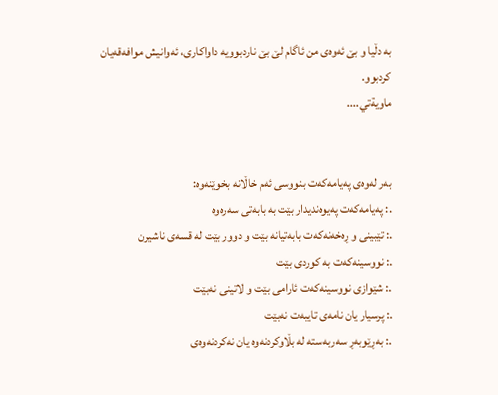به‌ دڵیا و بێ ئه‌وه‌ى من ئاگام لێ بێ ناردبوویه‌ داواكارى، ئه‌وانیش موافه‌قه‌یان كردبوو.
ماويةتي....


به‌ر له‌وه‌ی په‌یامه‌که‌ت بنووسی ئه‌م خاڵانه‌ بخوێنه‌وه‌:
.: په‌یامه‌که‌ت په‌یوه‌ندیدار بێت به‌ بابه‌تی سه‌ره‌وه‌
.: تێبینی و ڕه‌خه‌نه‌که‌ت بابه‌تیانه‌ بێت و دوور بێت له‌ قسه‌ی ناشیرن
.: نووسینه‌که‌ت به‌ کوردی بێت
.: شێوازی نووسینه‌که‌ت ئارامی بێت و لاتینی نه‌بێت
.: پرسیار یان نامه‌ی تایبه‌ت نه‌بێت
.: به‌ڕێوبه‌ڕ سه‌ربه‌سته‌ له‌ بڵاوکردنه‌وه‌ یان نه‌کردنه‌وه‌ی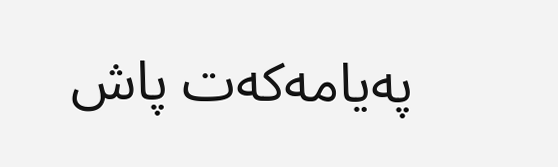په‌یامه‌که‌ت پاش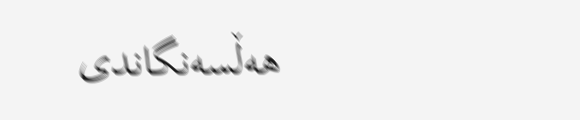هه‌ڵسه‌نگاندی